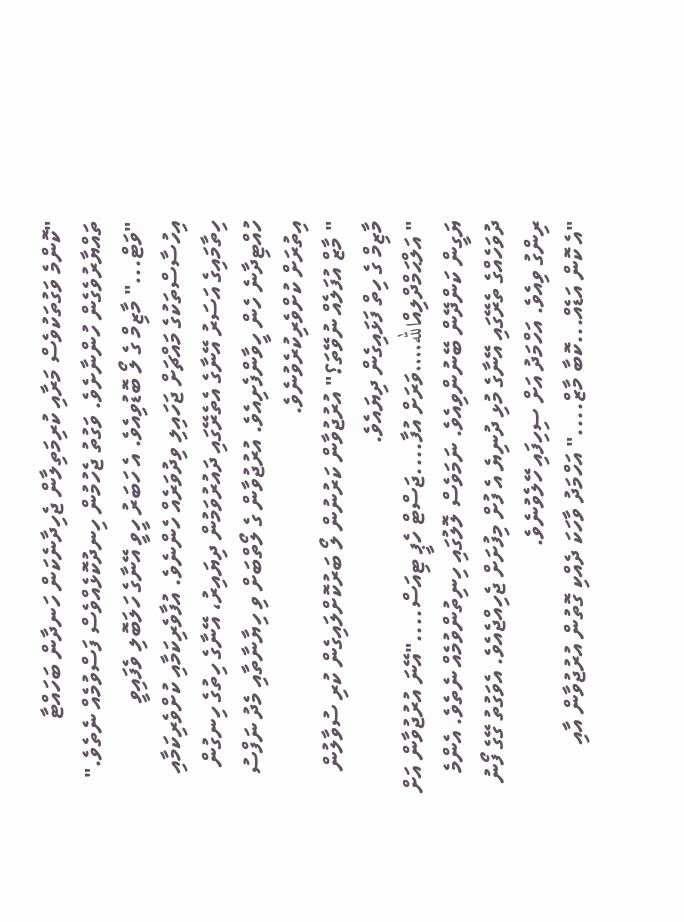"ކޮންމެ ވަގުތަކުވެސް މަރާއި ކުރިމަތިލާން ޖެހިދާނެކަން ހަނދާން ބަހައްޓާ ތައްޔާރުވެގެން ހުންނާށެވެ. ވަގުތު ޖެހުމުން ހިނދުކޮޅެއްވެސް ފަސްވުމެއް ނެތެވެ."
"ވަޓް..." މާޒިމް ގެ ލޯ ބޮޑުވިއެވެ. އެ ހަބަރު ހީވީ އޭނާގެ ހަލަބޮލި ވެފައިވީ އިހުސާސްތަކުގެ މައްޗަށް ޖަހައިލި ވިދުވަރެއް ހެންނެވެ. އުފާވެރިކަމާއި ކުށްވެރިކަމާއި ހިތާމައިގެ އަސަރު އޭނާގެ އެތެރޭގައި ދައުރުވަމުން ދިޔައިރު، އޭނާގެ ހިތުގެ ހިނގުން ހުއްޓިދާނެ ހެން ހީވާންފެށިއެވެ. އުރުޖުވާން ގެ ލޯތްބަށް ވި ހިޔާނާތާއި މެދު ނަފްސު އިތުރަށް ކުށްވެރިކުރެވުނެވެ.
" މާޒް އުފަލެއް ނުވޭތަ؟" އުރުޖުވާން ކަރުނުން ލޯ ބަރުކޮށްލައިގެން ކުރި ސުވާލުން މާޒިމް ގެ ހިތް ފަޅައިގެން ދިޔައެވެ.
" އަލްޙަމްދްލިއްالله....ވަރަށް އުފާ....ޖަސްޓް ހެޕީ ޓިއަސް...."އޭނަ އުރުޖުވާން އަށް ޔަގީން ކަންދޭން ބޭނުންވިއެވެ. ނަމަވެސް ލޮލުގައި ހިނިތުންވުމެއް ނެތެވެ. އެންމެ ދުވަހެއްގެ ތެރޭގައި އޭނާގެ މުޅި ދުނިޔެ އެ ފުށް މިފުށަށް ޖެހިއްޖެއެވެ. އެވަގުތު ގޭގެ ފޯނު ރިންގު ވިއެވެ. އަހްމަދު އަށް ސިހިފައި ހޭލެވުނެވެ.
"އެ ކޮން އަޑެއް...ކޮބާ މާޒް...." އަހްމަދު ވާހަކަ ދެއްކި ގޮތުން އުރުޖުވާން އާއި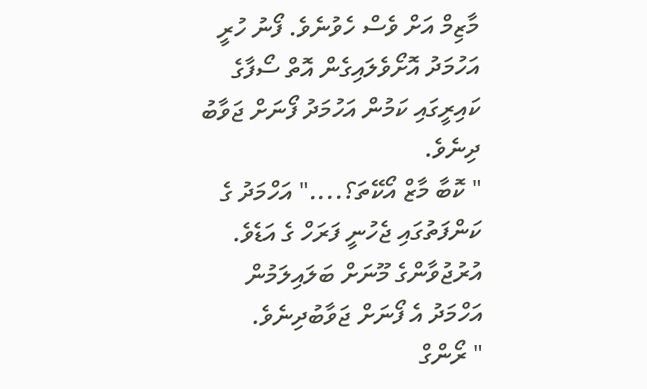މާޒިމް އަށް ވެސް ހެވުނެވެ. ފޯނު ހުރީ އަހުމަދު އޮށޯވެލައިގެން އޮތް ސޯފާގެ ކައިރީގައި ކަމުން އަހުމަދު ފޯނަށް ޖަވާބު ދިނެވެ.
" ކޮބާ މާޒް އޯކޭތަ؟...." އަހްމަދު ގެ ކަންފަތުގައި ޖެހުނީ ފަރަހް ގެ އަޑެވެ. އުރުޖުވާންގެ މޫނަށް ބަލައިލަމުން އަހްމަދު އެ ފޯނަށް ޖަވާބުދިނެވެ.
" ރޯންގް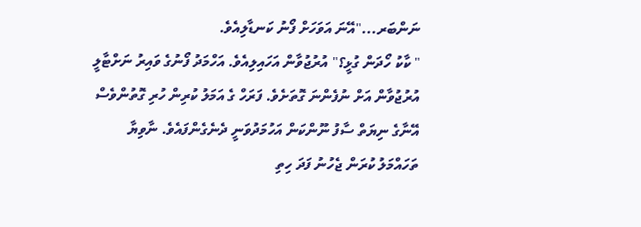ނަންބަރ..."އޭނަ އަވަހަށް ފޯނު ކަނޑާލިއެވެ.
" ކާކު ހޯދަން ގުޅީ؟" އުރުޖުވާން އަހައިލިއެވެ. އަހްމަދު ފޯނުގެ ވައިރު ނަށްޓާލީ އުރުޖުވާން އަށް ނުފެންނަ ގޮތަށެވެ. ފަރަހް ގެ އަމަލު ކުރިން ހުރި ގޮތުންވެސް އޭނާގެ ނިޔަތް ސާފު ނޫންކަން އަހުމަދުވަނީ ދެނެގެންފައެވެ. ނާވިޔާ ތަހައްމަލު ކުރަން ޖެހުނު ފަދަ ހިތި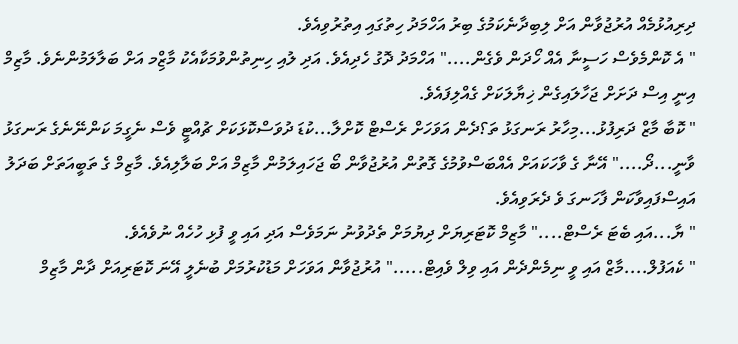ދިރިއުޅުމެއް އުރުޖުވާން އަށް ލިބިދާނެކަމުގެ ބިރު އަހްމަދު ހިތުގައި އިތުރުވިއެވެ.
" އެ ކޮންމެވެސް ހަސީނާ އެއް ހޯދަން ވެގެން...." އަހްމަދު ދޮގު ހެދިއެވެ. އަދި ލުއި ހިނިތުންވުމަކާއެކު މާޒިްމ އަށް ބަލާލަމުންނެވެ. މާޒިމް އިނީ އިސް ދަށަށް ޖަހާލައިގެން ޚިޔާލަކަށް ގެއްލިފައެވެ.
" ކޮބާ މާޒް ދަރިފުޅު...މިހާރު ރަނގަޅު ތަ؟ދެން އަވަހަށް ރެސްޓް ކޮށްލާ...ކުޑަ ދުވަސްކޮޅަކަށް ޗުއްޓީ ވެސް ނެގީމަ ކަންނޭނެގެ ރަނގަޅު ވާނީ...ދޯ...." އޭނާ ގެ ވާހަކައަށް އެއްބަސްވުމުގެ ގޮތުން އުރުޖުވާން ބޯ ޖަހައިލަމުން މާޒިމް އަށް ބަލާލިއެވެ. މާޒިމް ގެ ތަބީއަތަށް ބަދަލު އައިސްފައިވާކަން ފާހަނގަ ވެ ދެރަވިއެވެ.
" ޔާ...އައި ބެޓަ ރެސްޓް...." މާޒިމް ކޮޓަރިޔަށް ދިޔުމަށް ތެދުވުނު ނަމަވެސް އަދި އައި ވީ ފުޅި ހުހެއް ނުވެއެވެ.
" ކެއަފުލް....މާޒް އައި ވީ ނިމެންދެން އައި ވިލް ވެއިޓް....." އުރުޖުވާން އަވަހަށް މަޑުކުރުމަށް ބުނެލީ އޭނަ ކޮޓަރިއަށް ދާން މާޒިމް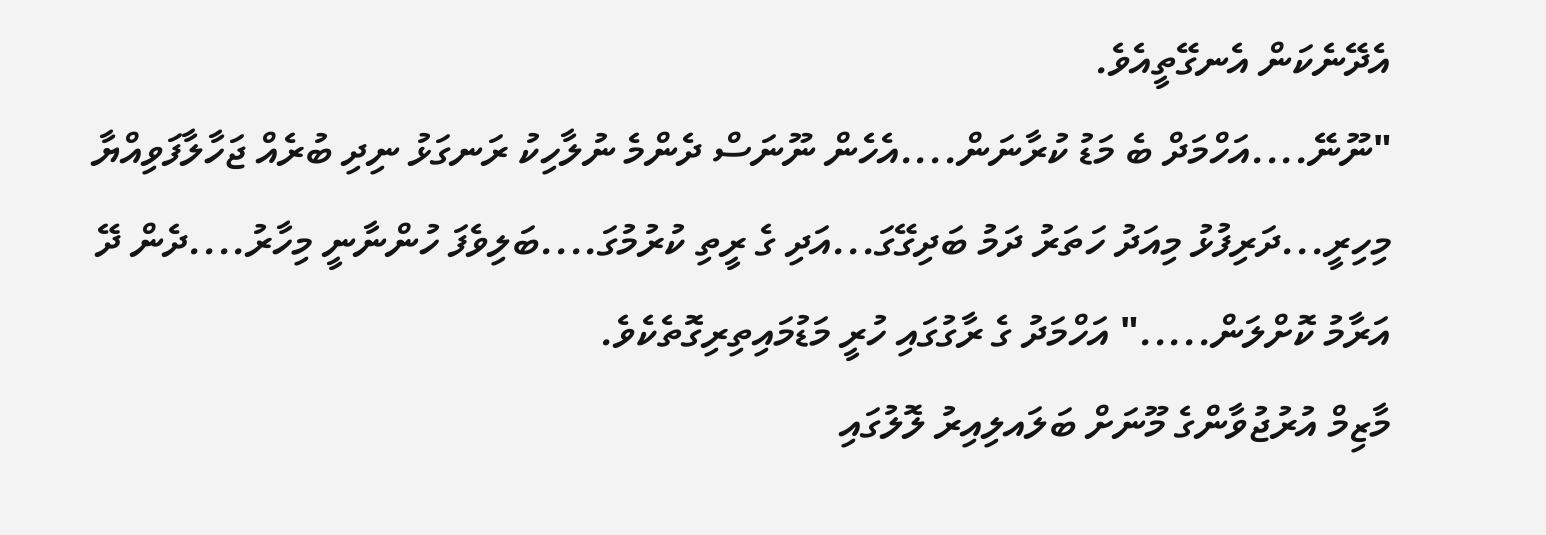އެދޭނެކަން އެނގޭތީއެވެ.
"ނޫނޭ....އަހްމަދް ބެ މަޑު ކުރާނަން....އެހެން ނޫނަސް ދެންމެ ނުލާހިކު ރަނގަޅު ނިދި ބުރެއް ޖަހާލާފަވިއްޔާ މިހިރީ...ދަރިފުޅު މިއަދު ހަތަރު ދަމު ބަދިގޭގަ...އަދި ގެ ރީތި ކުރުމުގަ....ބަލިވެފަ ހުންނާނީ މިހާރު....ދެން ދޭ އަރާމު ކޮށްލަން....." އަހްމަދު ގެ ރާގުގައި ހުރީ މަޑުމައިތިރިގޮތެކެވެ.
މާޒިމް އުރުޖުވާންގެ މޫނަށް ބަލައލިއިރު ލޮލުގައި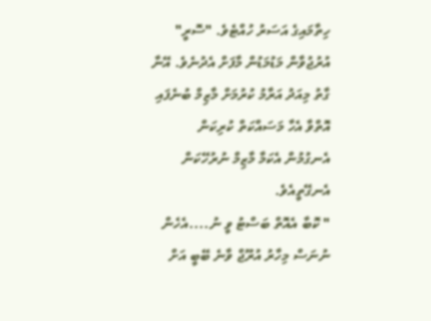ހިތާމައިގެ އަސަރު ހުއްޓެވެ. "ސޮރީ" އުރުޖުވާން މަޑުމަޑުން މާފަށް އެދުނެވެ. އޭނާ ގާތު މިއަދު އަރާމު ކުރުމަށް މާޒިމް ބުނެފައި އޮތްވާ އެހާ މަސައްކަތް ކުރިކަން އެނގުމުން އެކަމާ މާޒިމް ނުރުހޭކަން އެނގޭތީއެވެ.
" ކޮބާ އެއޮތް ބަސްޓު ވީ ނު....އެހެން ނުނަސް މިހާރު އުރޫޖް ވާނެ ބޭބީ އަށް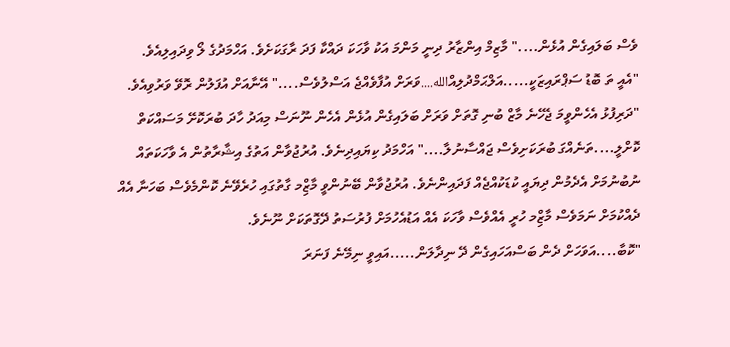ވެސް ބަލައިގެން އުޅެން...." މާޒިމް އިންޒާރު ދިނީ މަންމަ އަކު ވާހަކަ ދައްކާ ފަދަ ރާގަކަށެވެ. އަހްމަދުގެ ލޯ ވިދައިލިއެވެ.
"އެއީ ތަ ބޮޑު ސަޕްރައިޒަކީ.....އަލްޙަމްދުލިއްالله....ވަރަށް އުފާވެއްޖެ އަސްލުވެސް...." އޭނާއަށް އުފަލުން ރޮވޭ ވަރުވިއެވެ.
"ދަރިފުޅު އެހެންވީމަ ޖެހޭނެ މާޒް ބުނި ގޮތަށް ވަރަށް ބަލައިގެން އުޅެން އެހެން ނޫނަސް މިއަދު ހާދަ ބުރަކޮށޭ މަސައްކަތް ކޮށްލީ....ތަނެއްގަ ބުރަކަށިވެސް ޖައްސާނުލާ...." އަހްމަދު ކިޔައިދިނެވެ. އުރުޖުވާން އަތުގެ އިޝާރާތުން އެ ވާހަކަތައް ނުބުނުމަށް އެދެމުން ދިޔައީ ކުޑަކުއްޖެއް ފަދައިންނެވެ. އުރުޖުވާން ބޭނުންވީ މާޒިްމ ގާތުގައި ހުރެވޭނެ ކޮންމެވެސް ބަހަނާ އެއް ދެއްކުމަށް ނަމަވެސް މާޒިްމ ހުރީ އެއްވެސް ވާހަކަ އެއް އަޑުއެހުމަށް ފުރުސަތު ދޭގޮތަކަށް ނޫނެވެ.
"ކޮބާ....އަވަހަށް ދެން ބަސްއަހައިގެން ދޭ ނިދާލަން.....އައިވީ ނިމޭނެ ފަނަރަ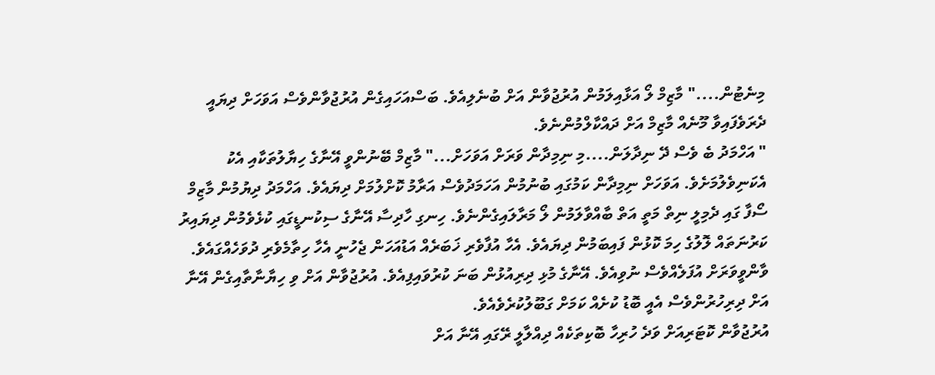މިނެޓުން...." މާޒިމް ލޯ އަޅާއިލަމުން އުރުޖުވާން އަށް ބުނެލިއެވެ. ބަސްއަހައިގެން އުރުޖުވާންވެސް އަވަހަށް ދިޔައީ ދެރަވެފައިވާ މޫނެއް މާޒިމް އަށް ދައްކާލްމުންނެވެ.
" އަހްމަދު ބެ ވެސް ދޭ ނިދާލަން....މި ނިމިދާން ވަރަށް އަވަހަށް..." މާޒިމް ބޭނުންވީ އޭނާގެ ހިޔާލުތަކާއި އެކު އެކަނިވެލުމަށެވެ. އަވަހަށް ނިމިދާން ކަމުގައި ބުނުމުން އަހަމަދުވެސް އަރާމު ކޮށްލުމަށް ދިޔައެވެ. އަހްމަދު ދިޔުމުން މާޒިމް ސޯފާ ގައި ދެމިލީ ނިތް މަތީ އަތް ބާއްވާލަމުން ލޯ މަރާލައިގެންނެވެ. ހިނގި ހާދިސާ އޭނާގެ ސިކުނޑީގައި ކުޅެވެމުން ދިޔައިރު ކަރުނަތައް ލޮލުގެ ހިމަ ކޮޅުން ފައިބަމުން ދިޔައެވެ. އެހާ އުފާވެރި ޚަބަރެއް އަޑުއަހަން ޖެހުނީ އެހާ ހިތާމެވެރި ދުވަހެއްގައެވެ. ވާންވީވަރަށް އުފަލެއްވެސް ނުވިއެވެ. އޭނާގެ މުޅި ދިރިއުޅުން ބަނަ ކުރުވައިފިއެވެ. އުރުޖުވާން އަށް ވި ހިޔާނާތާއިގެން އޭނާ އަށް ދިރިހުރުންވެސް އެއީ ބޮޑު ކުށެއް ކަމަށް ގަބޫލުކުރެވެއެވެ.
އުރުޖުވާން ކޮޓަރިއަށް ވަދެ ހުރިހާ ބޮކިތަކެއް ދިއްލާލީ ރޭގައި އޭނާ އަށް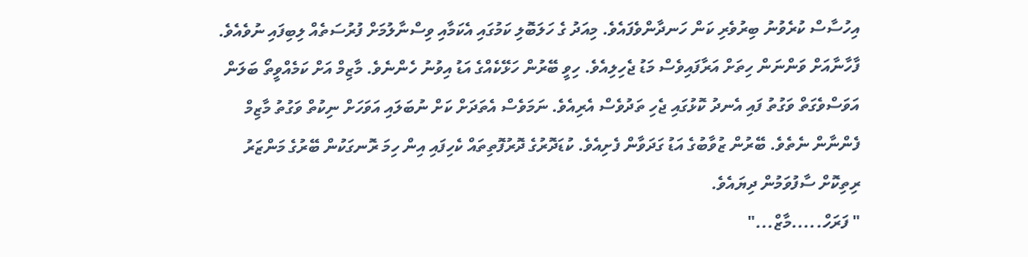އިހުސާސް ކުރެވުނު ބިރުވެރި ކަން ހަނދާންވެފައެވެ. މިއަދު ގެ ހަލަބޮލި ކަމުގައި އެކަމާއި ވިސްނާލުމަށް ފުރުސަތެއް ލިބިފައި ނުވެއެވެ. ފާހާނާއަށް ވަންނަން ހިތަށް އަރާފައިވެސް މަޑު ޖެހިލިއެވެ. ހިވީ ބޭރުން ހަޅޭކެއްގެ އަޑު އިވުނު ހެންނެވެ. މާޒިމް އަށް ކަމެއްވީތޯ ބަލަން އަވަސްވެގަތް ވަގުތު ފައި އެނދު ކޮޅުގައި ޖެހި ތަދުވެސް އެރިއެވެ. ނަމަވެސް އެތަދަށް ކަށް ނުބަލައި އަވަހަށް ނިކުތް ވަގުތު މާޒިމް ފެންނާން ނެތެވެ. ބޭރުން ޒުވާބުގެ އަޑު ގަދަވާން ފެށިއެވެ. ކުޑަދޮރުގެ ދޮރުފޮތިތައް ކެހިފައި އިން ހިމަ ރޮނގަކުން ބޭރުގެ މަންޒަރު ރިތިކޮށް ސާފުވަމުން ދިޔައެވެ.
" ފަރަހް.....މާޒް..."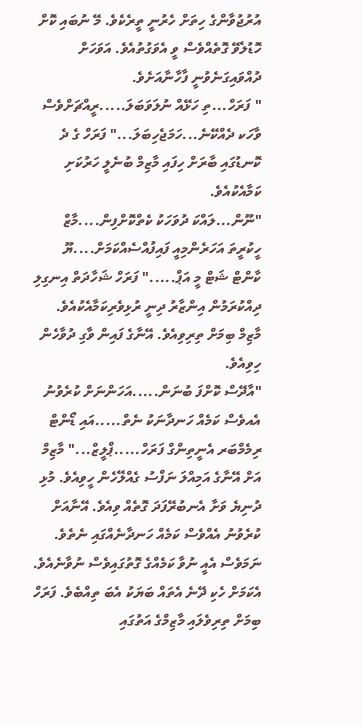އުރުޖުވާންގެ ހިތަށް ހެރުނީ ތީރެކެވެ. މޭ ނުބައި ކޮށް ހޮޑުލެވޭ ގޮތެއްވެސް ވީ އެވަގުތުއެވެ. އަވަހަށް ދުއްވައިގަނެވުނީ ފާހާނާއަށެވެ.
" ފަރަހް...ތި ހަޅޭއް ނުލަވަބަލަ.....ރީއްޗަށްވެސް ވާހަކ ދެއްކޭނެ...ހަމަޖެހިބަލަ..." ފަރަހް ގެ ދެ ކޮނޑުގައި ބާރަށް ހިފައި މާޒިމް ބުނެލީ ހަރުކަށި ކަމާއެކުއެވެ.
"ނޫން...ލައްކަ ދުވަހަކު ކެތްކޮށްފިން....މާޒް ހީކުރީތަ އަހަރެންމިއީ ފައިފުއްސެއްކަމަށް....ޔޫ ކާންޓް ޝަޓް މީ އަޕް....." ފަރަހް ޝަހާދަތް އިނގިލި ދިއްކުރަމުން އިންޒާރު ދިނީ ރުޅިވެރިކަމާއެކުއެވެ. މާޒިމް ބިމަށް ތިރިވިއެވެ. އޭނާގެ ފައިން ވާގި ދުވާހެން ހިވިއެވެ.
"އާދޭސް ކޮށްފަ ބުނަން.....އަހަންނަށް ކުރެވުނު އެއވެސް ކަމެއް ހަނދާނަކު ނެތް.....އައި ޑޯންޓް ރިމެމްބަރ އެނީތިންގް ފަރަހް.....ޕްލީޒް..." މާޒިމް އަށް އޭނާގެ އަމިއްލަ ނަފްސު ގެއްލޭހެން ހީވިއެވެ. މުޅި ދުނިޔެ ވަށާ އެނބުރޭފަދަ ގޮތެއް ވިއެވެ. އޭނާއަށް ކުރެވުނު އެއްވެސް ކަމެއް ހަނދާނެއްގައި ނެތެވެ. ނަމަވެސް އެއީ ނުވާ ކަމެއްގެ ގޮތުގައިވެސް ނުވާނެއެވެ. އެކަމަށް ހެކި ދޭނެ އެތައް ބަޔަކު އެބަ ތިއްބެވެ. ފަރަހް ބިމަށް ތިރިވެލައި މާޒިމްގެ އަތުގައި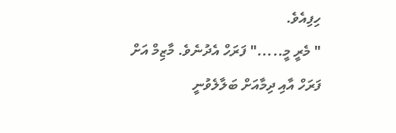ހިފިއެވެ.
" މެރީ މީ....." ފަރަހް އެދުނެވެ. މާޒިމް އަށް ފަރަހް އާއި ދިމާއަށް ބަލާލެވުނީ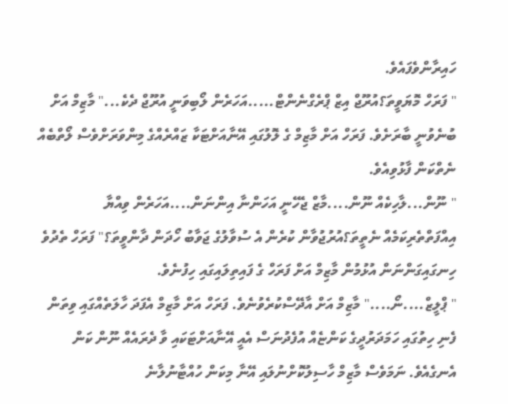ހައިރާންވެފައެވެ.
" ފަރަހް މޮޔަވީތަ؟އުރޫޖް އިޒް ޕްރެގްނެންޓް.....އަހަރެން ލޯބިވަނީ އުރޫޖް ދެކެ..." މާޒިމް އަށް ބުނެވުނީ ބާރަށެވެ. ފަރަހް އަށް މާޒިމް ގެ ލޮލުގައި އޭނާއަށްޓަކާ ޒައްރެއްގެ މިންވަރަށްވެސް ލޯތްބެއް ނެތްކަން ފާޅުވިއެވެ.
" ނޫން...ލާހިކެއް ނޫން....މާޒް ޖެހޭނީ އަހަންނާ އިންނަން....އަހަރެން ވިއްޔާ އިއްފަތްތެރިކަމެއް ނެތީތަ؟އުރުޖުވާން ކުރެން އެ ސުވާލުގެ ޖަވާބު ހޯދަން ދާންވީތަ؟" ފަރަހް ތެދުވެ ހިނގައިގަންނަން އުޅުމުން މާޒިމް އަށް ފަރަހް ގެ ފައިތިލައިގައި ހިފުނެވެ.
" ޕްލީޒް....ނޯ...." މާޒިމް އަށް އާދޭސްކުރެވުނެވެ. ފަރަހް އަށް މާޒިމް އެފަދަ ހާލަތެއްގައި ވިތަން ފެނި ހިތުގައި ހަމަދަރުދީގެ ކަންޏެއް އުފެދުނަސް އެއީ އޭނާއަށްޓަކައި ވާ ދެރައެއް ނޫން ކަން އެނގެއެވެ. ނަމަވެސް މާޒިމް ހާސިލުކޮށްނުލައި އޭނާ މިކަން ހުއްޓާނުލާނެ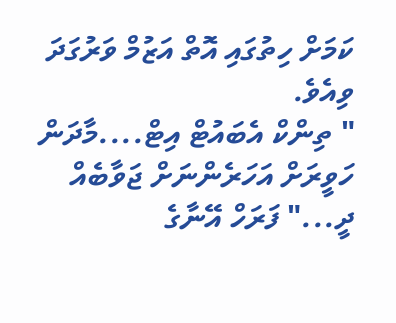ކަމަށް ހިތުގައި އޮތް އަޒުމް ވަރުގަދަ ވިއެވެ.
" ތިންކް އެބައުޓް އިޓް....މާދަން ހަވީރަށް އަހަރެންނަށް ޖަވާބެއް ދީ..." ފަރަހް އޭނާގެ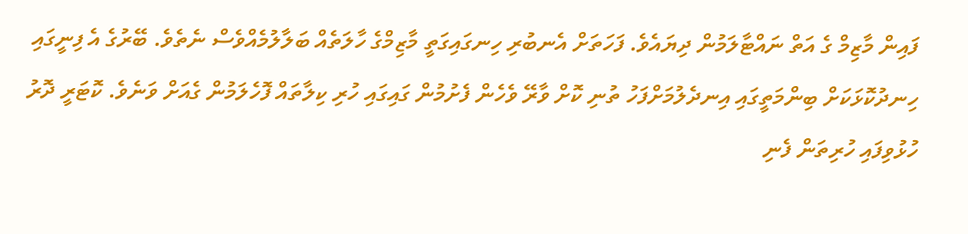ފައިން މާޒިމް ގެ އަތް ނައްޓާލަމުން ދިޔައެވެ. ފަހަތަށް އެނބުރި ހިނގައިގަތީ މާޒިމްގެ ހާލަތެއް ބަލާލުމެއްވެސް ނެތެވެ. ބޭރުގެ އެ ފިނީގައި ހިނދުކޮޅަކަށް ބިންމަތީގައި އިނދެލުމަށްފަހު ތުނި ކޮށް ވާރޭ ވެހެން ފެށުމުން ގައިގައި ހުރި ކިލާތައް ފޮހެލަމުން ގެއަށް ވަނެވެ. ކޮޓަރީ ދޮރު ހުޅުވިފައި ހުރިތަން ފެނި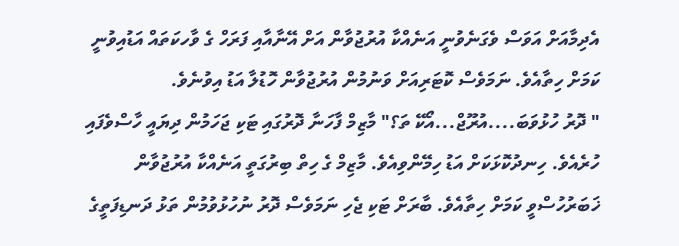އެދިމާއަށް އަވަސް ވެގަނެވުނީ އަނެއްކާ އުރުޖުވާން އަށް އޭނާއާއި ފަރަހް ގެ ވާހކަތައް އަޑުއިވުނީ ކަމަށް ހިތާއެވެ. ނަމަވެސް ކޮޓަރިއަށް ވަނުމުން އުރުޖުވާން ހޮޑުލާ އަޑު އިވުނެވެ.
" ދޮރު ހުޅުވަބަ....އުރޫޖް...އޯކޭ ތަ؟" މާޒިމް ފާހަނާ ދޮރުގައި ޓަކި ޖަހަމުން ދިޔައީ ހާސްވެފައި ހުރެއެވެ. ހިނދުކޮޅަކަށް އަޑު ހިމޭންވިއެވެ. މާޒިމް ގެ ހިތް ބިރުގަތީ އަނެއްކާ އުރުޖުވާން ޚަބަރުހުސްވީ ކަމަށް ހިތާއެވެ. ބާރަށް ޓަކި ޖެހި ނަމަވެސް ދޮރު ނުހުޅުވުމުން ތަޅު ދަނޑިފަތީގެ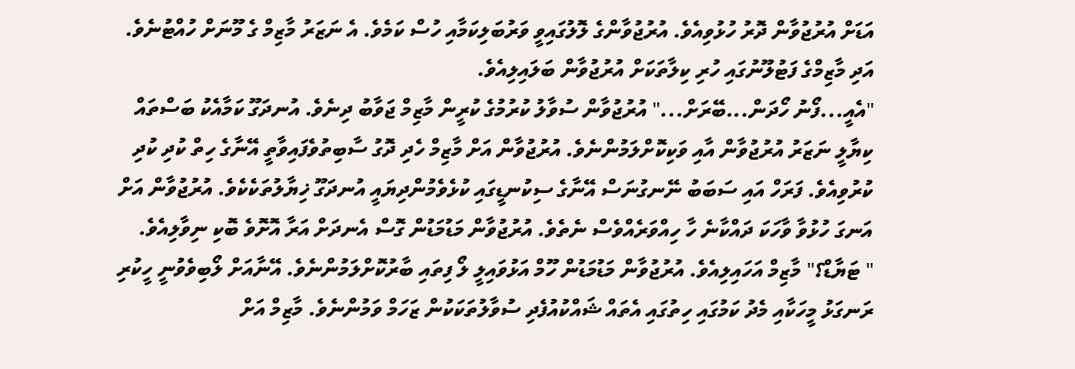އަޑަށް އުރުޖުވާން ދޮރު ހުޅުވިއެވެ. އުރުޖުވާންގެ ލޮލުގައިވީ ވަރުބަލިކަމާއި ހުސް ކަމެވެ. އެ ނަޒަރު މާޒިމް ގެ މޫނަށް ހުއްޓުނެވެ. އަދި މާޒިމްގެ ފަޓުލޫނުގައި ހުރި ކިލާތަކަށް އުރުޖުވާން ބަލައިލިއެވެ.
"އެއީ...ފޯނު ހޯދަން...ބޭރަށް..." އުރުޖުވާން ސުވާލު ކުރުމުގެ ކުރީން މާޒިމް ޖަވާބު ދިނެވެ. އުނދަގޫ ކަމާއެކު ބަސްތައް ކިޔާލީ ނަޒަރު އުރުޖުވާން އާއި ވަކިކޮށްލަމުންނެވެ. އުރުޖުވާން އަށް މާޒިމް ހެދި ދޮގު ސާބިތުވެފައިވާތީ އޭނާގެ ހިތް ކުދި ކުދި ކުރުވިއެވެ. ފަރަހް އައި ސަބަބު ނޭނގުނަސް އޭނާގެ ސިކުނޑީގައި ކުޅެވެމުންދިޔައީ އުނދަގޫ ޚިޔާލުތަކެކެވެ. އުރުޖުވާން އަށް އަނގަ ހުޅުވާ ވާހަކަ ދައްކާނެ ހާ ހިއްވަރެއްވެސް ނެތެވެ. އުރުޖުވާން މަޑުމަޑުން ގޮސް އެނދަށް އަރާ އޮށޮވެ ބޮކި ނިވާލިއެވެ.
" ޓަޔާޑް؟" މާޒިމް އަހައިލިއެވެ. އުރުޖުވާން މަޑުމަޑުން ހޫމް އަޅުވައިލީ ލޯ ފިތައި ބާރުކޮށްލަމުންނެވެ. އޭނާއަށް ލޯބިވެވުނީ ހީކުރި ރަނގަޅު މީހަކާއި މެދު ކަމުގައި ހިތުގައި އެތައް ޝައްކުއުފެދި ސުވާލުތަކަކުން ޒަހަމް ވަމުންނެވެ. މާޒިމް އަށް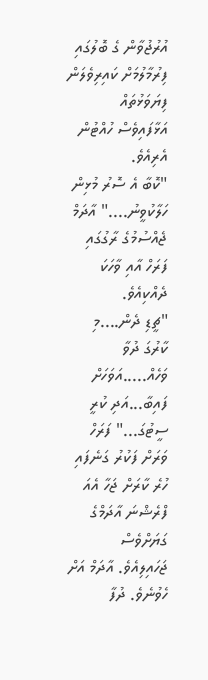އުރުޖުވާން ގެ ބޮލުގައި ފިރުމާލުމަށް ކައިރިވެލަން ފިޔަވަޅުތައް އަޅާފައިވެސް ހުއްޓުން އެރިއެވެ.
"ކޮބާ އެ ސޮރު މުޅިން ހަލާކުވީނު...." އާދަމް ޖެއްސުމުގެ ރާގުގައި ފަރަހް އާއި ވާހަކަ ދެއްކިއެވެ.
"ޗީޑި ދެން....މި ކާރުގަ ދުވާ ވަހެއް.....އަވަހަށް ފައިބާ...އަދި ކުރީ ސީޓުގަ..." ފަރަހް ވަރަށް ފަކުރު ގަނެފައި ހުރެ ކާރަށް ޖަހާ އެއަ ފްރެޝްނަ އާދަމްގެ ގަޔަށްވެސް ޖަހައިލިއެވެ. އާދަމް އަށް ހެވުނެވެ. ދުފާ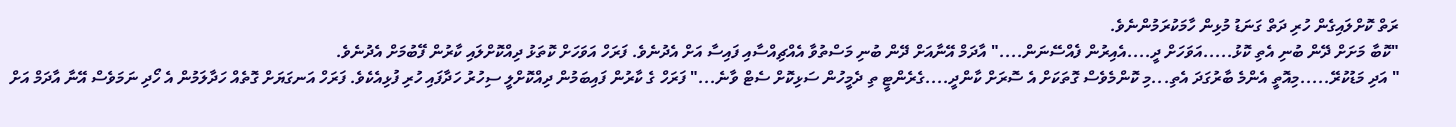ރަތް ކޮށްލައިގެން ހުރި ދަތް ގަނަޑު މުޅިން ހާމަކުރަމުންނެވެ.
"ކޮބާ މަށަށް ދޭން ބުނި އެތި ކޮޅު.....އަވަހަށް ދީ....އެއިރުން ފެއްސޭނަން...." އާދަމް އޭނާއަށް ދޭން ބުނި މަސްތުވާ އެއްޗިއްސާއި ފައިސާ އަށް އެދުނެވެ. ފަރަހް އަވަހަށް ކޮތަޅު ދިއްކޮށްލައި ކާރުން ފޭބުމަށް އެދުނެވެ.
" އަދި މަޑުކުރޭ.....މިއޮތީ އެންމެ ބާރުގަދަ އެތި...މި ކޮންމެވެސް ގޮތަކަށް އެ ސޮރަށް ކާންދީ....ގެރެންޓީ ތި ދެމީހުން ސަޅިކޮށް ސެޓް ވާނެ..." ފަރަހް ގެ ކާރުން ފައިބަމުން ދިއްކޮށްލީ ސިހުރު ހަދާފައި ހުރި ފުޅިއެކެވެ. ފަރަހް އަނގަޔަށް ގޮތެއް ހަދާލަމުން އެ ހޯދި ނަމަވެސް އޭނާ އާދަމް އަށް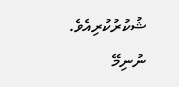ޝުކުރުކުރިއެވެ.
ނުނިމޭ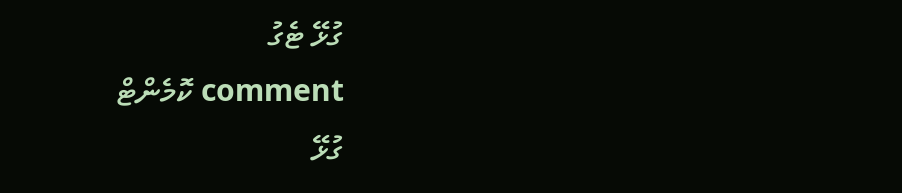ގުޅޭ ޓެގު
comment ކޮމެންޓް
ގުޅޭ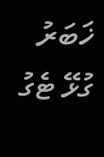ޚަބަރު
ގުޅޭ ޓެގު